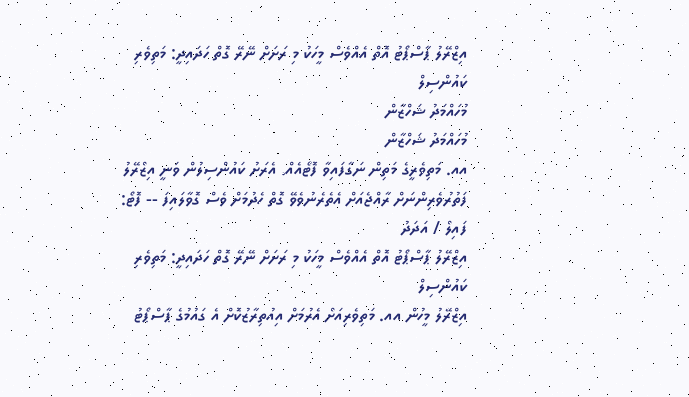އިޒްރޭލު ޕާސްޕޯޓު އޮތް އެއްވެސް މީހަކު މި ރަށަށް ނޭރޭ ގޮތް ހަދައިދީ: މަތިވެރި ކައުންސިލް
މުހައްމަދު ޝަހްޒާން
މުހައްމަދު ޝަހްޒާން
އއ. މަތިވެރީގެ މަތިން ނަގާފައިވާ ފޮޓޯއެއް. އެރަށު ކައުންސިލުން ވަނީ އިޒްރޭލު ފަތުރުވެރިންނަށް ރާއްޖެއަށް އެތެރެނުވެވޭ ގޮތް ހެދުމަށް ވެސް ގޮވާލައިފަ -- ފޮޓޯ: ފައިލް / އަދަދު
އިޒްރޭލު ޕާސްޕޯޓު އޮތް އެއްވެސް މީހަކު މި ރަށަށް ނޭރޭ ގޮތް ހަދައިދީ: މަތިވެރި ކައުންސިލް
އިޒްރޭލު މީހުން އއ. މަތިވެރިއަށް އެރުމަށް އިއުތިރާޒުކޮށް އެ ގައުމުގެ ޕާސްޕޯޓު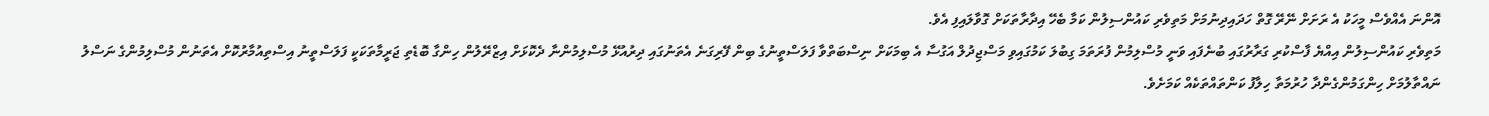އޮންނަ އެއްވެސް މީހަކު އެ ރަށަށް ނޭރޭ ގޮތް ހަދައިދިނުމަށް މަތިވެރި ކައުންސިލުން ކަމާ ބެހޭ އިދާރާތަކަށް ގޮވާލައިފި އެވެ.
މަތިވެރި ކައުންސިލުން އިއްޔެ ފާސްކުރި ގަރާރުގައި ބުނެފައި ވަނީ މުސްލިމުން ފުރަތަމަ ގިބުލަ ކަމުގައިވި މަސްޖިދުލް އަގުސާ އެ ބިމަކަށް ނިސްބަތްވާ ފަލަސްތީނުގެ ބިން ފޭރިގަނެ އެތަނުގައި ދިރުއުޅޭ މުސްލިމުންނާ ދެކޮޅަށް އިޒްރޭލުން ހިންގާ ބޮޑެތި ޖަރީމާތަކަކީ ފަލަސްތީނު އިސްތިއުމާރުކޮށް އެތަނުން މުސްލިމުންގެ ނަސްލު ނައްތާލުމަށް ހިންގަމުންގެންދާ ހުރުމަތާ ހިލާފު ކަންތައްތަކެއް ކަމަށެވެ.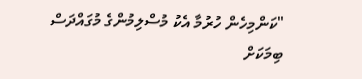"ކަންމިހެން ހުރުމާ އެކު މުސްލިމުންގެ މުގައްދަސް ބިމަކަށް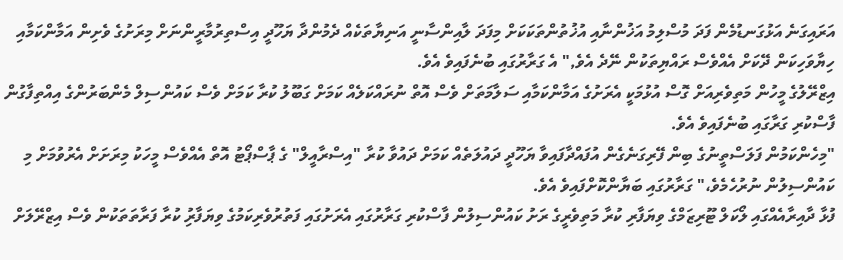އަރައިގަނެ އަޅުގަނޑުމެން ފަދަ މުސްލިމު އަޚުންނާއި އުޚުތުންތަކަކަށް މިފަދަ ލާއިންސާނީ އަނިޔާތަކެއް ދެމުންދާ ޔަހޫދީ އިސްތިރުމާރީންނަށް މިރަށުގެ ވެށިން އަމާންކަމާއި ހިޔާވަހިކަން ދޭކަށް އެއްވެސް ރައްޔިތަކުން ނޭދެ އެވެ," އެ ގަރާރުގައި ބުނެފައިވެ އެވެ.
އިޒްރޭލުގެ މީހުން މަތިވެރިއަށް ގޮސް އުޅުމަކީ އެރަށުގެ އަމާންކަމާއި ސަލާމަތަށް ވެސް އޮތް ނުރައްކަލެއް ކަމަށް ގަބޫލު ކުރާ ކަމަށް ވެސް ކައުންސިލް މެންބަރުންގެ އިއްތިފާގުން ފާސްކުރި ގަރާގައި ބުނެފައިވެ އެވެ.
"މިހެންކަމުން ފަލަސްތީނުގެ ބިން ފޭރިގަނެގެން އުފައްދާފައިވާ ޔަހޫދީ ދައުލަތެއް ކަމަށް ދައުވާ ކުރާ "އިސްރާއީލް" ގެ ޕާސްޕޯޓު އޮތް އެއްވެސް މީހަކު މިރަށަށް އެރުވުމަށް މި ކައުންސިލުން ނުރުހެމެވެ،" ގަރާރުގައި ބަޔާންކޮށްފައިވެ އެވެ.
ފުޅާ ދާއިރާއެއްގައި ލޯކަލް ޓޫރިޒަމްގެ ވިޔަފާރި ކުރާ މަތިވެރީގެ ރަށު ކައުންސިލުން ފާސްކުރި ގަރާރުގައި އެރަށުގައި ފަތުރުވެރިކަމުގެ ވިޔަފާރުި ކުރާ ފަރާތަތަކުން ވެސް އިޒްރޭލަށް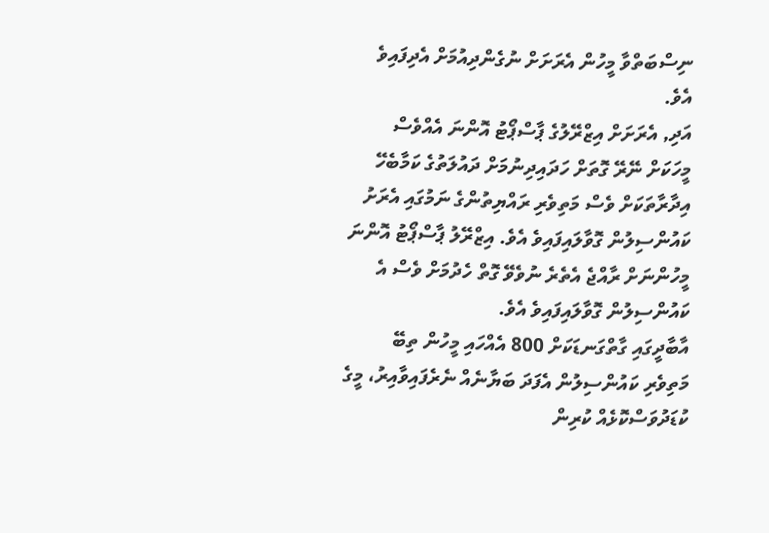ނިސްބަތްވާ މީހުން އެރަށަށް ނުގެންދިއުމަށް އެދިފައިވެ އެވެ.
އަދި, އެރަށަށް އިޒްރޭލުގެ ޕާސްޕޯޓު އޮންނަ އެއްވެސް މީހަކަށް ނޭރޭ ގޮތަށް ހަދައިދިނުމަށް ދައުލަތުގެ ކަމާބެހޭ އިދާރާތަކަށް ވެސް މަތިވެރި ރައްޔިތުންގެ ނަމުގައި އެރަށު ކައުންސިލުން ގޮވާލައިފައިވެ އެވެ. އިޒްރޭލު ޕާސްޕޯޓު އޮންނަ މީހުންނަށް ރާއްޖެ އެތެރެ ނުވެވޭ ގޮތް ހެދުމަށް ވެސް އެ ކައުންސިލުން ގޮވާލައިފައިވެ އެވެ.
އާބާދީގައި ގާތްގަނޑަކަށް 800 އެއްހައި މީހުން ތިބޭ މަތިވެރި ކައުންސިލުން އެފަދަ ބަޔާނެއް ނެރެފައިވާއިރު، މީގެ ކުޑަދުވަސްކޮޅެއް ކުރިން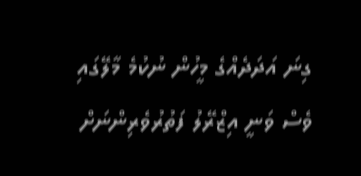ގިނަ އަދަދެއްގެ މީހުން ނުކުމެ މާލޭގައި ވެސް ވަނީ އިޒްރޭލު ފަތުރުވެރިންނަށް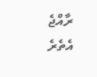ރާއްޖެ އެތެރެ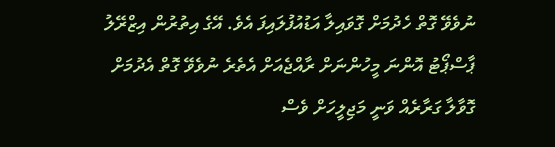ނުވެވޭ ގޮތް ހެދުމަށް ގޮވައިލާ އަޑުއުފުލައިފަ އެވެ. އޭގެ އިތުރުން އިޒްރޭލު ޕާސްޕޯޓު އޮންނަ މީހުންނަށް ރާއްޖެއަށް އެތެރެ ނުވެވޭ ގޮތް އެދުމަށް ގޮވާލާ ގަރާރެއް ވަނީ މަޖިލީހަށް ވެސް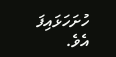ހުށަހަޅައިފަ އެވެ.